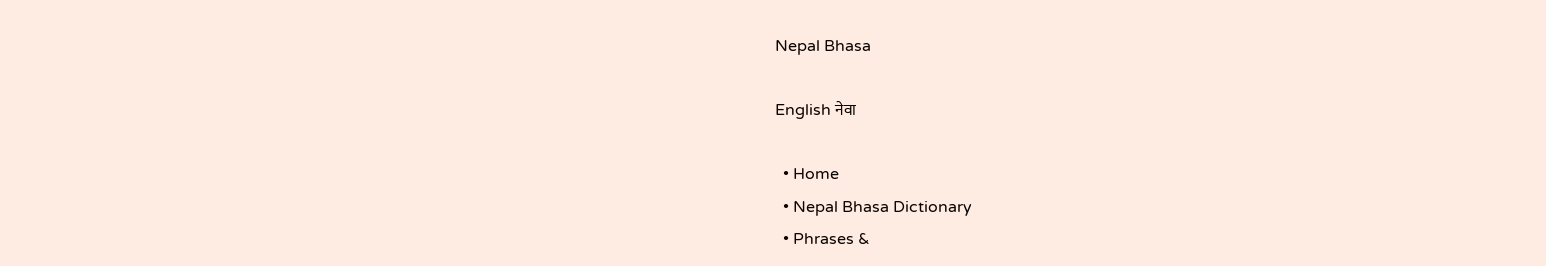Nepal Bhasa

English नेवा

  • Home
  • Nepal Bhasa Dictionary
  • Phrases &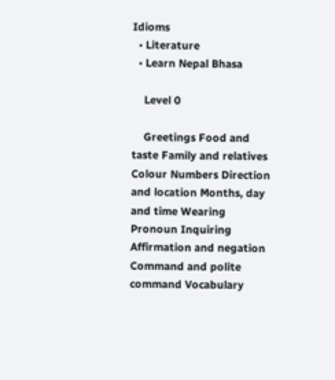Idioms
  • Literature
  • Learn Nepal Bhasa

    Level 0

    Greetings Food and taste Family and relatives Colour Numbers Direction and location Months, day and time Wearing Pronoun Inquiring Affirmation and negation Command and polite command Vocabulary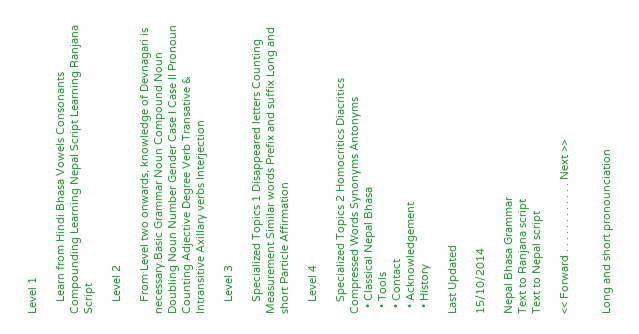Level 1

    Learn from Hindi Bhasa Vowels Consonants Compounding Learning Nepal Script Learning Ranjana Script

    Level 2

    From Level two onwards, knowledge of Devnagari is necessary.Basic Grammar Noun Compound Noun Doubling Noun Number Gender Case I Case II Pronoun Counting Adjective Degree Verb Transative & Intransitive Axillary verbs Interjection

    Level 3

    Specialized Topics 1 Disappeared letters Counting Measurement Similar words Prefix and suffix Long and short Particle Affirmation

    Level 4

    Specialized Topics 2 Homocritics Diacritics Compressed Words Synonyms Antonyms
  • Classical Nepal Bhasa
  • Tools
  • Contact
  • Acknowledgement
  • History

Last Updated

15/10/2014

Nepal Bhasa Grammar
Text to Ranjana script
Text to Nepal script

<< Forward . . . . . . . . . . . . Next >>


Long and short pronounciation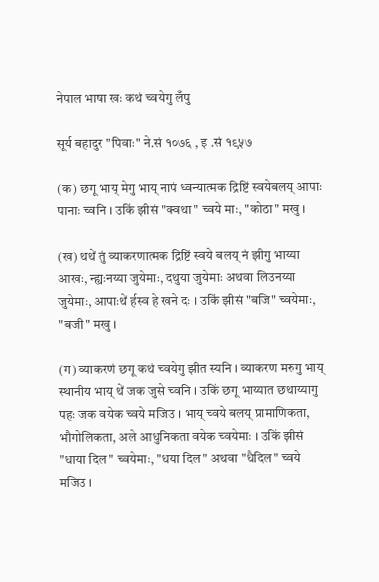नेपाल भाषा खः कथं च्वयेगु लँपु

सूर्य बहादुर "पिवाः" ने.सं १०७६ , इ .सं १९५७

(क) छगू भाय् मेगु भाय् नापं ध्वन्यात्मक द्रिष्टिं स्वयेबलय् आपाः पानाः च्वनि । उकिं झीसं "क्वथा" च्वये माः, "कोठा" मखु ।

(ख) थथें तुं व्याकरणात्मक द्रिष्टिं स्वये बलय् नं झीगु भाय्या आखः, न्ह्यःनय्या जुयेमाः, दथुया जुयेमाः अथवा लिउनय्या जुयेमाः, आपाःथें र्हस्व हे खने दः । उकिं झीसं "बजि" च्वयेमाः, "बजी" मखु ।

(ग) व्याकरणं छगू कथं च्वयेगु झीत स्यनि । व्याकरण मरुगु भाय् स्थानीय भाय् थें जक जुसे च्वनि । उकिं छगू भाय्यात छथाय्यागु पहः जक वयेक च्वये मजिउ । भाय् च्वये बलय् प्रामाणिकता, भौगोलिकता, अले आधुनिकता वयेक च्वयेमाः । उकिं झीसं "धाया दिल" च्वयेमाः, "धया दिल" अथवा "धैदिल" च्वये मजिउ ।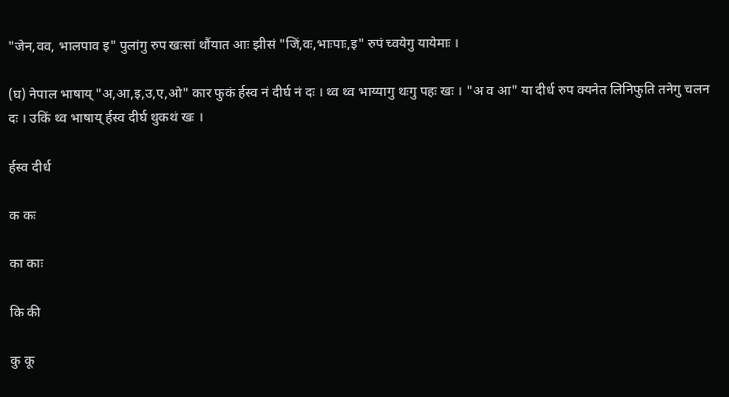"जेन,वव, भालपाव इ" पुलांगु रुप खःसां थौंयात आः झीसं "जिं,वः,भाःपाः,इ" रुपं च्वयेगु यायेमाः ।

(घ) नेपाल भाषाय् "अ,आ,इ,उ,ए,ओ" कार फुकं र्हस्व नं दीर्घ नं दः । थ्व थ्व भाय्यागु थःगु पहः खः । "अ व आ" या दीर्ध रुप क्यनेत लिनिफुति तनेगु चलन दः । उकिं थ्व भाषाय् र्हस्व दीर्घ थुकथं खः ।

र्हस्व दीर्ध

क कः

का काः

कि की

कु कू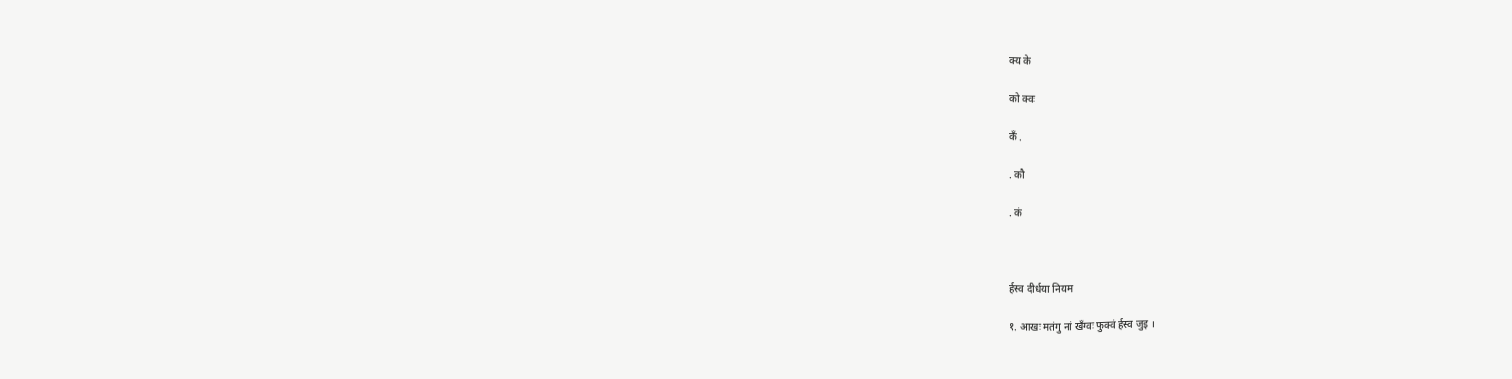क्य के

को क्वः

कँ .

. कौ

. कं



र्हस्व दीर्धया नियम

१. आखः मतंगु नां खँग्वः फुक्वं र्हस्व जुइ ।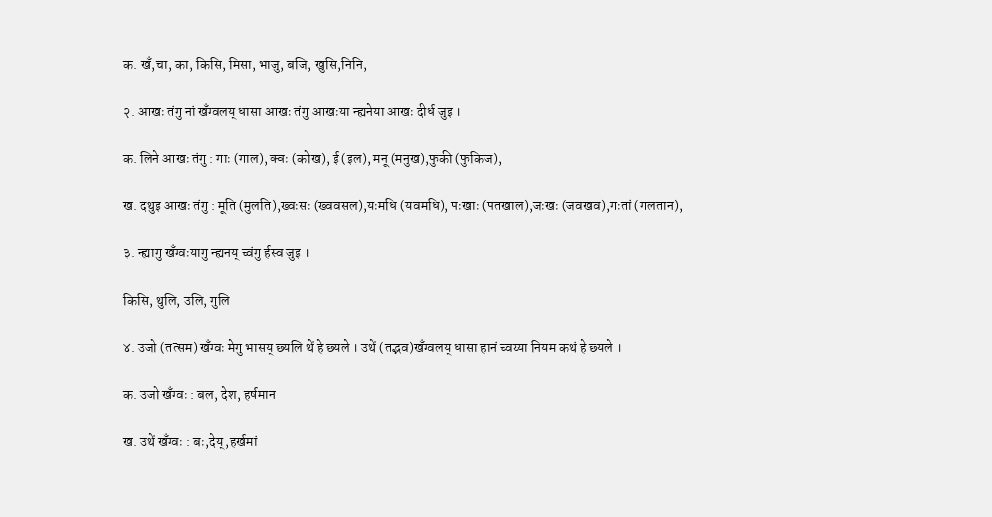क. खँ,चा, का, किसि, मिसा, भाजु, बजि, खुसि,निनि,

२. आखः तंगु नां खँग्वलय् धासा आखः तंगु आखःया न्ह्यनेया आखः दीर्ध जुइ ।

क. लिने आखः तंगु : गाः (गाल), क्वः (कोख), ई (इल), मनू (मनुख),फुकी (फुकिज),

ख. दथुइ आखः तंगु : मूति (मुलति),ख्वःसः (ख्ववसल),यःमधि (यवमधि), पःखाः (पतखाल),जःखः (जवखव),गःतां (गलतान),

३. न्ह्यागु खँग्वःयागु न्ह्यनय् च्वंगु र्हस्व जुइ ।

किसि, थुलि, उलि, गुलि

४. उजो (तत्सम) खँग्वः मेगु भासय् छ्यलि थें हे छ्यले । उथें (तद्भव)खँग्वलय् धासा हानं च्वय्या नियम कथं हे छ्यले ।

क. उजो खँग्वः : बल, देश, हर्षमान

ख. उथें खँग्वः : बः,देय्,हर्खमां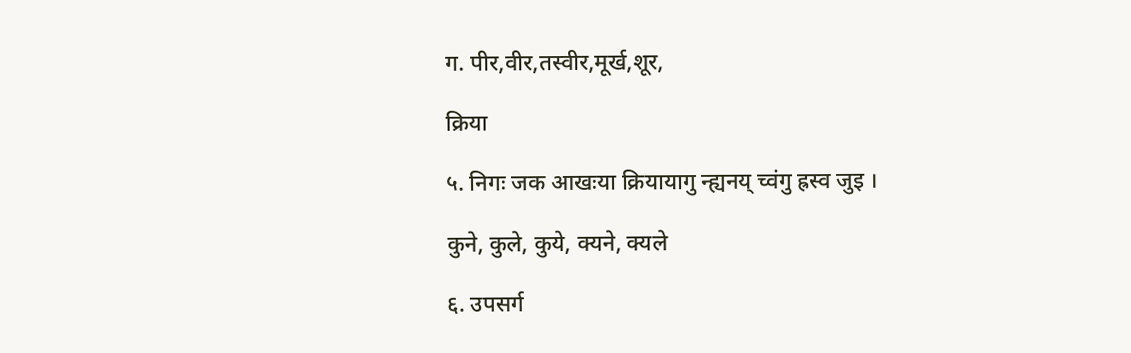ग. पीर,वीर,तस्वीर,मूर्ख,शूर,

क्रिया

५. निगः जक आखःया क्रियायागु न्ह्यनय् च्वंगु ह्रस्व जुइ ।

कुने, कुले, कुये, क्यने, क्यले

६. उपसर्ग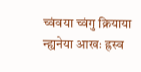च्वंवया च्वंगु क्रियाया न्ह्यनेया आखः ह्रस्व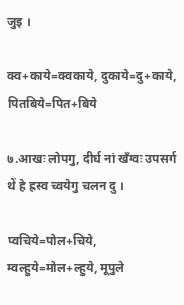जुइ ।

क्व+काये=क्वकाये, दुकाये=दु+काये, पितबिये=पित+बिये

७.आखः लोपगु, दीर्घ नां खँग्वः उपसर्ग थें हे ह्रस्व च्वयेगु चलन दु ।

प्वचिये=पोल+चिये, म्वल्हुये=मोल+ल्हुये, मूपुले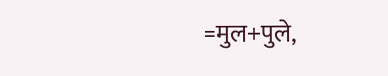=मुल+पुले,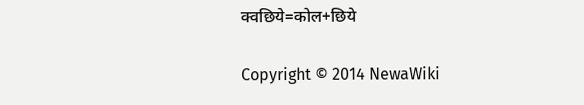क्वछिये=कोल+छिये

Copyright © 2014 NewaWiki